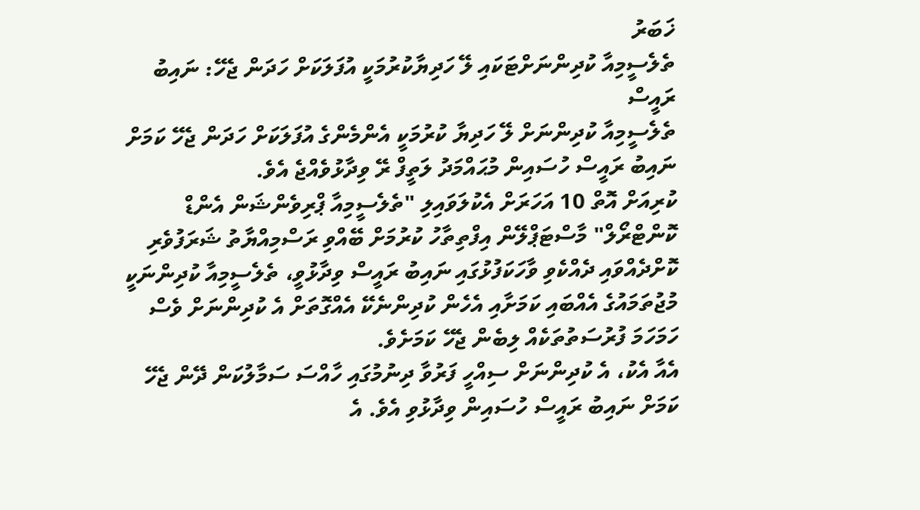ޚަބަރު
ތެލެސީމިއާ ކުދިންނަށްޓަކައި ލޭ ހަދިޔާކުރުމަކީ އުފަލަކަށް ހަދަން ޖެހޭ: ނައިބު ރައީސް
ތެލެސީމިއާ ކުދިންނަށް ލޭ ހަދިޔާ ކުރުމަކީ އެންމެންގެ އުފަލަކަށް ހަދަން ޖެހޭ ކަމަށް ނައިބު ރައީސް ހުސައިން މުޙައްމަދު ލަތީފް ރޭ ވިދާޅުވެއްޖެ އެވެ.
ކުރިއަށް އޮތް 10 އަހަރަށް އެކުލަވައިލި "ތެލެސީމިއާ ޕްރިވެންޝަން އެންޑް ކޮންޓްރޯލް" މާސްޓަޕްލޭން އިފްތިތާހު ކުރުމަށް ބޭއްވި ރަސްމިއްޔާތު ޝަރަފުވެރި ކޮށްދެއްވައި ދެއްކެވި ވާހަކަފުޅުގައި ނައިބު ރައީސް ވިދާޅުވީ، ތެލެސީމިއާ ކުދިންނަކީ މުޖުތަމައުގެ އެއްބައި ކަމަށާއި އެހެން ކުދިންނެކޭ އެއްގޮތަށް އެ ކުދިންނަށް ވެސް ހަމަހަމަ ފުރުސަތުތަކެއް ލިބެން ޖެހޭ ކަމަށެވެ.
އެއާ އެކު، އެ ކުދިންނަށް ސިއްހީ ފަރުވާ ދިނުމުގައި ހާއްސަ ސަމާލުކަން ދޭން ޖެހޭ ކަމަށް ނައިބު ރައީސް ހުސައިން ވިދާޅުވި އެވެ. އެ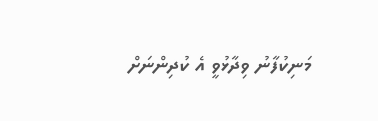މަނިކުފާނު ވިދާޅުވީ އެ ކުދިންނަށް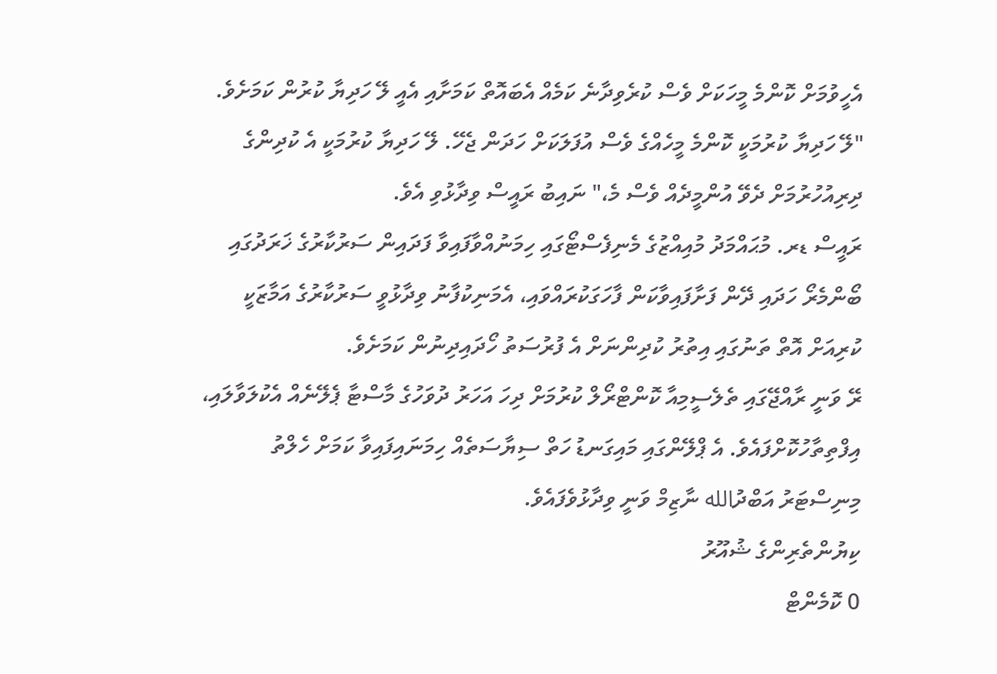އެހީވުމަށް ކޮންމެ މީހަކަށް ވެސް ކުރެވިދާނެ ކަމެއް އެބައޮތް ކަމަށާއި އެއީ ލޭ ހަދިޔާ ކުރުން ކަމަށެވެ.
"ލޭ ހަދިޔާ ކުރުމަކީ ކޮންމެ މީހެއްގެ ވެސް އުފަލަކަށް ހަދަން ޖެހޭ. ލޭ ހަދިޔާ ކުރުމަކީ އެ ކުދިންގެ ދިރިއުހުރުމަށް ދެވޭ އުންމީދެއް ވެސް މެ،" ނައިބު ރައީސް ވިދާޅުވި އެވެ.
ރައީސް ޑރ. މުޙައްމަދު މުއިއްޒުގެ މެނިފެސްޓޯގައި ހިމަނުއްވާފައިވާ ފަދައިން ސަރުކާރުގެ ޚަރަދުގައި ބޯންމެރޯ ހަދައި ދޭން ފަށާފައިވާކަން ފާހަގަކުރައްވައި، އެމަނިކުފާނު ވިދާޅުވީ ސަރުކާރުގެ އަމާޒަކީ ކުރިއަށް އޮތް ތަނުގައި އިތުރު ކުދިންނަށް އެ ފުރުސަތު ހޯދައިދިނުން ކަމަށެވެ.
ރޭ ވަނީ ރާއްޖޭގައި ތެލެސީމިއާ ކޮންޓްރޯލް ކުރުމަށް ދިހަ އަހަރު ދުވަހުގެ މާސްޓާ ޕެލޭނެއް އެކުލަވާލައި، އިފްތިތާހުކޮށްފައެވެ. އެ ޕްލޭންގައި މައިގަނޑު ހަތް ސިޔާސަތެއް ހިމަނައިފައިވާ ކަމަށް ހެލްތު މިނިސްޓަރު އަބްދުالله ނާޒިމް ވަނީ ވިދާޅުވެފައެވެ.
ކިޔުންތެރިންގެ ޝުއޫރު
0 ކޮމެންޓް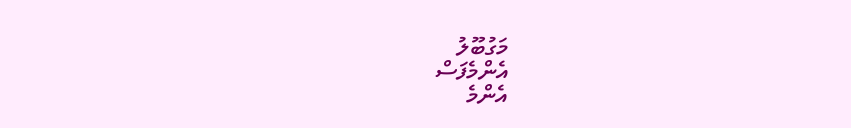މަގުބޫލު
އެންމެފަސް
އެންމެ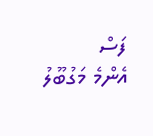ފަސް
އެންމެ މަގުބޫލު